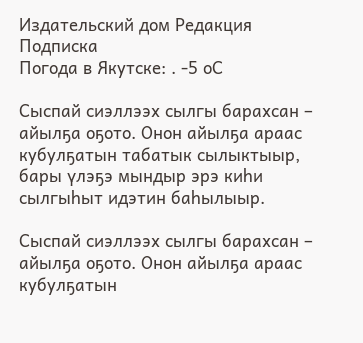Издательский дом Редакция Подписка
Погода в Якутске: . -5 oC

Сыспай сиэллээх сылгы барахсан – айылҕа оҕото. Онон айылҕа араас кубулҕатын табатык сылыктыыр, бары үлэҕэ мындыр эрэ киһи сылгыһыт идэтин баһылыыр.

Сыспай сиэллээх сылгы барахсан – айылҕа оҕото. Онон айылҕа араас кубулҕатын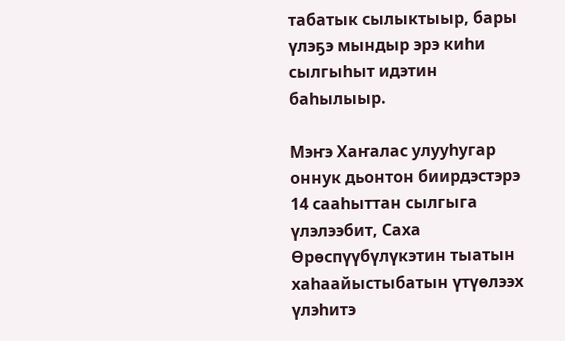табатык сылыктыыр, бары үлэҕэ мындыр эрэ киһи сылгыһыт идэтин баһылыыр.

Мэҥэ Хаҥалас улууһугар оннук дьонтон биирдэстэрэ 14 сааһыттан сылгыга үлэлээбит, Саха Өрөспүүбүлүкэтин тыатын хаһаайыстыбатын үтүөлээх үлэһитэ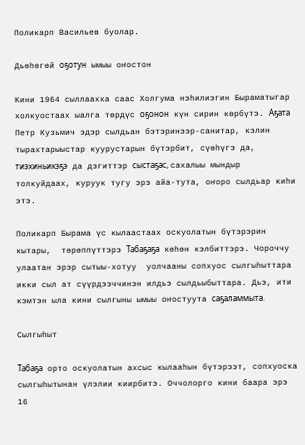Поликарп Васильев буолар.

Дьөһөгөй оҕотун ымыы оҥостон

Кини 1964 сыллаахха саас Холгума нэһилиэгин Быраматыгар холкуостаах ыалга төрдүс оҕонон күн сирин көрбүтэ. Аҕата Петр Кузьмич эдэр сылдьан бэтэринээр-санитар, кэлин тырахтарыыстар куурустарын бүтэрбит, сүөһүгэ да, тиэхиньикэҕэ да дэгиттэр сыстаҕас, сахалыы мындыр толкуйдаах, куруук тугу эрэ айа-тута, оҥоро сылдьар киһи этэ.

Поликарп Бырама үс кылаастаах оскуолатын бүтэрэрин кытары,  төрөппүттэрэ Табаҕаҕа көһөн кэлбиттэрэ. Чороччу улаатан эрэр сытыы-хотуу  уолчааны сопхуос сылгыһыттара икки сыл ат сүүрдээччинэн илдьэ сылдьыбыттара. Дьэ, ити кэмтэн ыла кини сылгыны ымыы оҥостуута саҕаламмыта.

Сылгыһыт

Табаҕа орто оскуолатын ахсыс кылааһын бүтэрээт, сопхуоска сылгыһытынан үлэлии киирбитэ. Оччолорго кини баара эрэ 16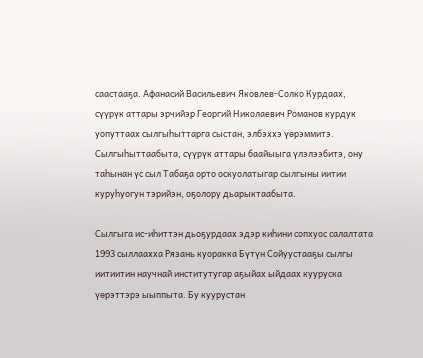саастааҕа. Афанасий Васильевич Яковлев-Солко Курдаах, сүүрүк аттары эрчийэр Георгий Николаевич Романов курдук уопуттаах сылгыһыттарга сыстан, элбэххэ үөрэммитэ. Сылгыһыттаабыта, сүүрүк аттары баайыыга үлэлээбитэ, ону таһынан үс сыл Табаҕа орто оскуолатыгар сылгыны иитии куруһуогун тэрийэн, оҕолору дьарыктаабыта.

Сылгыга ис-иһиттэн дьоҕурдаах эдэр киһини сопхуос салалтата 1993 сыллаахха Рязань куоракка Бүтүн Сойуустааҕы сылгы иитиитин научнай институтугар аҕыйах ыйдаах кууруска үөрэттэрэ ыыппыта. Бу куурустан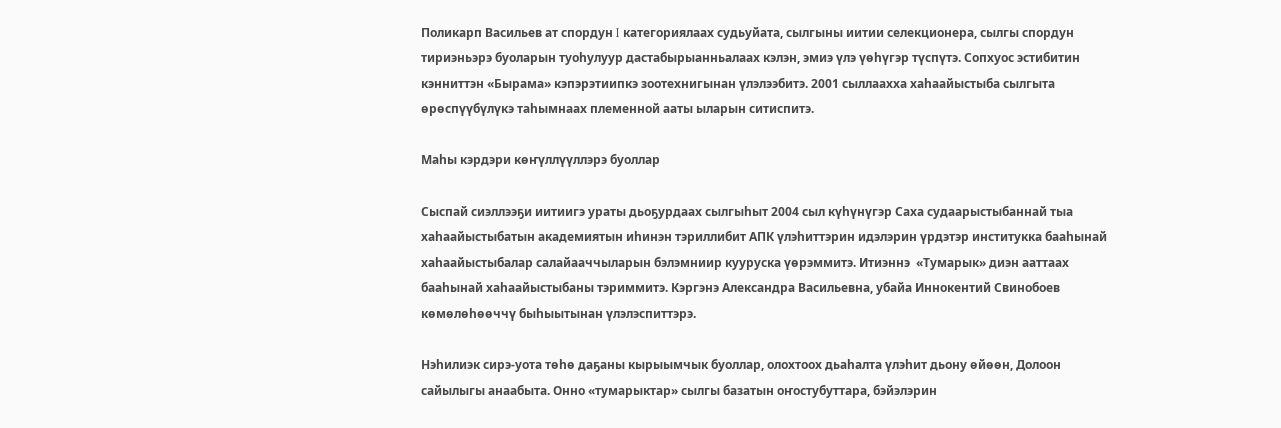Поликарп Васильев ат спордун I категориялаах судьуйата, сылгыны иитии селекционера, сылгы спордун тириэньэрэ буоларын туоһулуур дастабырыанньалаах кэлэн, эмиэ үлэ үөһүгэр түспүтэ. Сопхуос эстибитин кэнниттэн «Бырама» кэпэрэтиипкэ зоотехнигынан үлэлээбитэ. 2001 сыллаахха хаһаайыстыба сылгыта өрөспүүбүлүкэ таһымнаах племенной ааты ыларын ситиспитэ.

Маһы кэрдэри көҥүллүүллэрэ буоллар

Сыспай сиэллээҕи иитиигэ ураты дьоҕурдаах сылгыһыт 2004 сыл күһүнүгэр Саха судаарыстыбаннай тыа хаһаайыстыбатын академиятын иһинэн тэриллибит АПК үлэһиттэрин идэлэрин үрдэтэр институкка бааһынай хаһаайыстыбалар салайааччыларын бэлэмниир кууруска үөрэммитэ. Итиэннэ  «Тумарык» диэн ааттаах бааһынай хаһаайыстыбаны тэриммитэ. Кэргэнэ Александра Васильевна, убайа Иннокентий Свинобоев көмөлөһөөччү быһыытынан үлэлэспиттэрэ.

Нэһилиэк сирэ-уота төһө даҕаны кырыымчык буоллар, олохтоох дьаһалта үлэһит дьону өйөөн, Долоон сайылыгы анаабыта. Онно «тумарыктар» сылгы базатын оҥостубуттара, бэйэлэрин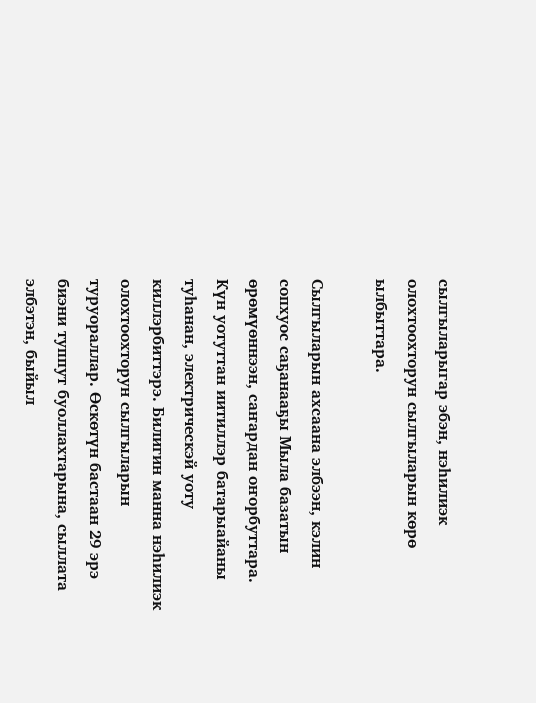сылгыларыгар эбэн, нэһилиэк олохтоохторун сылгыларын көрө ылбыттара.

Сылгыларын ахсаана элбээн, кэлин сопхуос саҕанааҕы Мыла базатын өрөмүөннээн, саҥардан оҥорбуттара. Күн уотуттан иитиллэр батарыайаны туһанан, электрическэй уоту киллэрбиттэрэ. Билигин манна нэһилиэк олохтоохторун сылгыларын туруораллар. Өскөтүн бастаан 29 эрэ биэни туппут буоллахтарына, сыллата элбэтэн, быйыл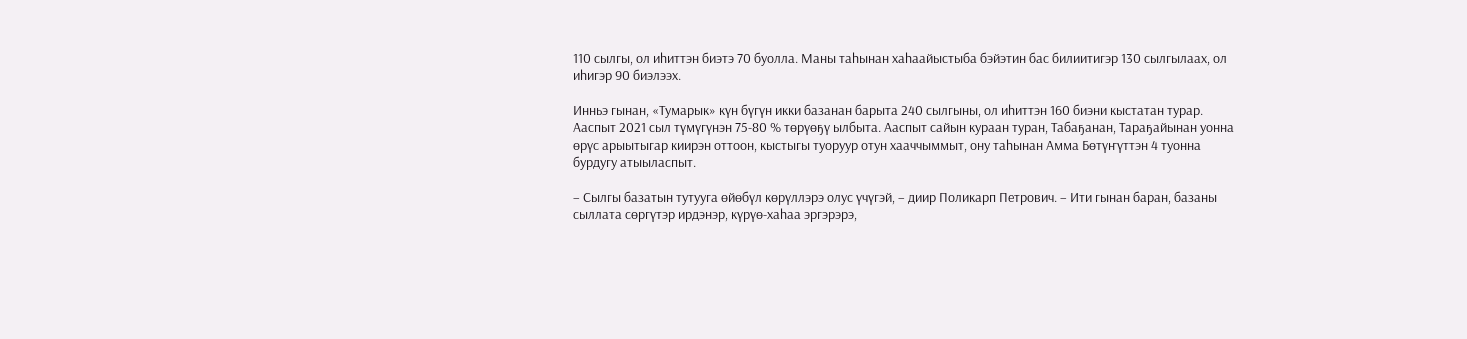110 сылгы, ол иһиттэн биэтэ 70 буолла. Маны таһынан хаһаайыстыба бэйэтин бас билиитигэр 130 сылгылаах, ол иһигэр 90 биэлээх.

Инньэ гынан, «Тумарык» күн бүгүн икки базанан барыта 240 сылгыны, ол иһиттэн 160 биэни кыстатан турар. Ааспыт 2021 сыл түмүгүнэн 75-80 % төрүөҕү ылбыта. Ааспыт сайын кураан туран, Табаҕанан, Тараҕайынан уонна өрүс арыытыгар киирэн оттоон, кыстыгы туоруур отун хааччыммыт, ону таһынан Амма Бөтүҥүттэн 4 туонна бурдугу атыыласпыт.

– Сылгы базатын тутууга өйөбүл көрүллэрэ олус үчүгэй, – диир Поликарп Петрович. – Ити гынан баран, базаны сыллата сөргүтэр ирдэнэр, күрүө-хаһаа эргэрэрэ,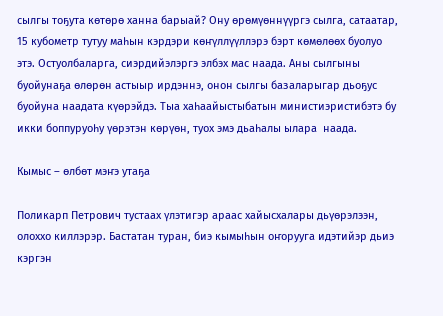сылгы тоҕута көтөрө ханна барыай? Ону өрөмүөннүүргэ сылга, сатаатар, 15 кубометр тутуу маһын кэрдэри көҥүллүүллэрэ бэрт көмөлөөх буолуо этэ. Остуолбаларга, сиэрдийэлэргэ элбэх мас наада. Аны сылгыны буойунаҕа өлөрөн астыыр ирдэннэ, онон сылгы базаларыгар дьоҕус буойуна наадата күөрэйдэ. Тыа хаһаайыстыбатын министиэристибэтэ бу икки боппуруоһу үөрэтэн көрүөн, туох эмэ дьаһалы ылара  наада.

Кымыс – өлбөт мэҥэ утаҕа

Поликарп Петрович тустаах үлэтигэр араас хайысхалары дьүөрэлээн, олоххо киллэрэр. Бастатан туран, биэ кымыһын оҥорууга идэтийэр дьиэ кэргэн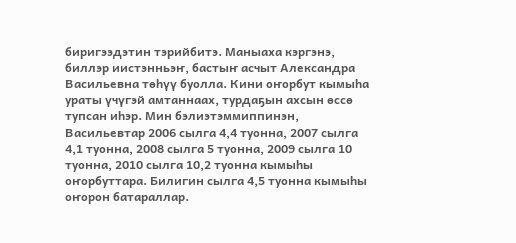биригээдэтин тэрийбитэ. Маныаха кэргэнэ, биллэр иистэнньэҥ, бастыҥ асчыт Александра Васильевна төһүү буолла. Кини оҥорбут кымыһа ураты үчүгэй амтаннаах, турдаҕын ахсын өссө тупсан иһэр. Мин бэлиэтэммиппинэн, Васильевтар 2006 сылга 4,4 туонна, 2007 сылга 4,1 туонна, 2008 сылга 5 туонна, 2009 сылга 10 туонна, 2010 сылга 10,2 туонна кымыһы оҥорбуттара. Билигин сылга 4,5 туонна кымыһы оҥорон батараллар.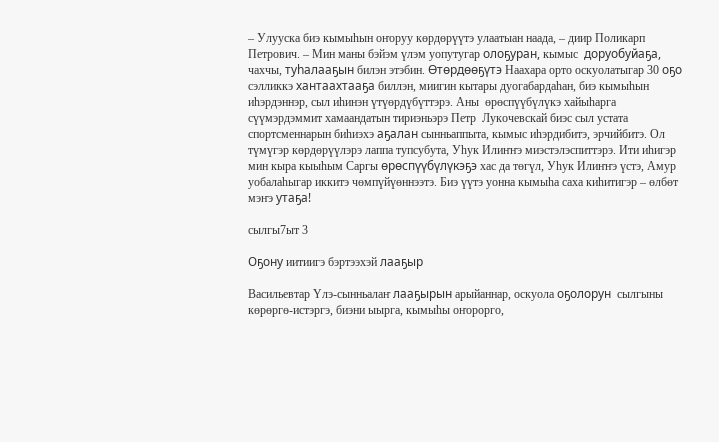– Улууска биэ кымыһын оҥоруу көрдөрүүтэ улаатыан наада, – диир Поликарп Петрович. – Мин маны бэйэм үлэм уопутугар олоҕуран, кымыс  доруобуйаҕа, чахчы, туһалааҕын билэн этэбин. Өтөрдөөҕүтэ Наахара орто оскуолатыгар 30 оҕо сэлликкэ хантаахтааҕа биллэн, миигин кытары дуогабардаһан, биэ кымыһын иһэрдэннэр, сыл иһинэн үтүөрдүбүттэрэ. Аны  өрөспүүбүлүкэ хайыһарга сүүмэрдэммит хамаандатын тириэньэрэ Петр  Лукочевскай биэс сыл устата спортсменнарын биһиэхэ аҕалан сынньаппыта, кымыс иһэрдибитэ, эрчийбитэ. Ол түмүгэр көрдөрүүлэрэ лаппа тупсубута, Уһук Илиҥҥэ миэстэлэспиттэрэ. Ити иһигэр мин кыра кыыһым Саргы өрөспүүбүлүкэҕэ хас да төгүл, Уһук Илиҥҥэ үстэ, Амур уобалаһыгар иккитэ чөмпүйүөннээтэ. Биэ үүтэ уонна кымыһа саха киһитигэр – өлбөт мэҥэ утаҕа!

сылгы7ыт 3

Оҕону иитиигэ бэртээхэй лааҕыр

Васильевтар Үлэ-сынньалаҥ лааҕырын арыйаннар, оскуола оҕолорун  сылгыны көрөргө-истэргэ, биэни ыырга, кымыһы оҥорорго,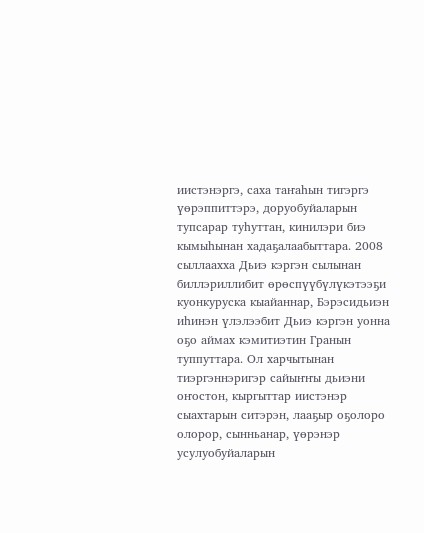иистэнэргэ, саха таҥаһын тигэргэ үөрэппиттэрэ, доруобуйаларын тупсарар туһуттан, кинилэри биэ кымыһынан хадаҕалаабыттара. 2008 сыллаахха Дьиэ кэргэн сылынан биллэриллибит өрөспүүбүлүкэтээҕи куонкуруска кыайаннар, Бэрэсидьиэн иһинэн үлэлээбит Дьиэ кэргэн уонна оҕо аймах кэмитиэтин Гранын туппуттара. Ол харчытынан тиэргэннэригэр сайыҥҥы дьиэни оҥостон, кыргыттар иистэнэр сыахтарын ситэрэн, лааҕыр оҕолоро олорор, сынньанар, үөрэнэр усулуобуйаларын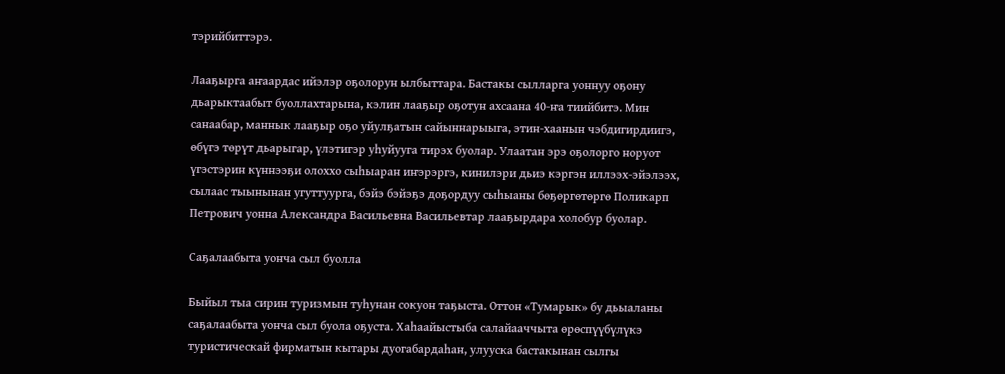тэрийбиттэрэ.

Лааҕырга аҥаардас ийэлэр оҕолорун ылбыттара. Бастакы сылларга уоннуу оҕону дьарыктаабыт буоллахтарына, кэлин лааҕыр оҕотун ахсаана 40-ҥа тиийбитэ. Мин санаабар, маннык лааҕыр оҕо уйулҕатын сайыннарыыга, этин-хаанын чэбдигирдиигэ, өбүгэ төрүт дьарыгар, үлэтигэр уһуйууга тирэх буолар. Улаатан эрэ оҕолорго норуот үгэстэрин күннээҕи олоххо сыһыаран иҥэрэргэ, кинилэри дьиэ кэргэн иллээх-эйэлээх, сылаас тыынынан угуттуурга, бэйэ бэйэҕэ доҕордуу сыһыаны бөҕөргөтөргө Поликарп Петрович уонна Александра Васильевна Васильевтар лааҕырдара холобур буолар.

Саҕалаабыта уонча сыл буолла

Быйыл тыа сирин туризмын туһунан сокуон таҕыста. Оттон «Тумарык» бу дьыаланы саҕалаабыта уонча сыл буола оҕуста. Хаһаайыстыба салайааччыта өрөспүүбүлүкэ туристическай фирматын кытары дуогабардаһан, улууска бастакынан сылгы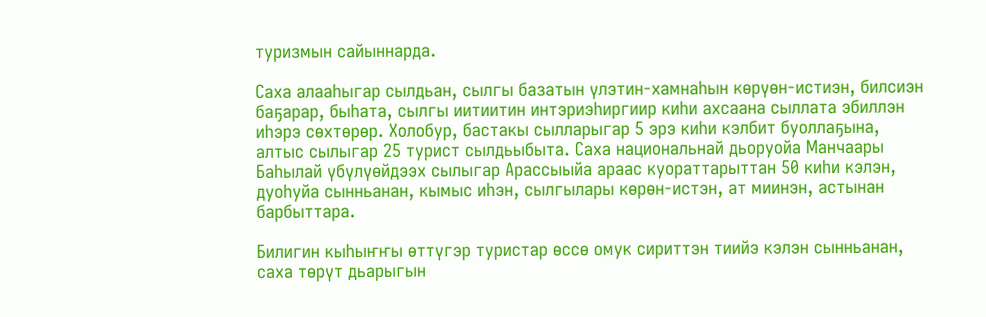туризмын сайыннарда.

Саха алааһыгар сылдьан, сылгы базатын үлэтин-хамнаһын көрүөн-истиэн, билсиэн баҕарар, быһата, сылгы иитиитин интэриэһиргиир киһи ахсаана сыллата эбиллэн иһэрэ сөхтөрөр. Холобур, бастакы сылларыгар 5 эрэ киһи кэлбит буоллаҕына, алтыс сылыгар 25 турист сылдьыбыта. Саха национальнай дьоруойа Манчаары Баһылай үбүлүөйдээх сылыгар Арассыыйа араас куораттарыттан 50 киһи кэлэн, дуоһуйа сынньанан, кымыс иһэн, сылгылары көрөн-истэн, ат миинэн, астынан барбыттара.

Билигин кыһыҥҥы өттүгэр туристар өссө омук сириттэн тиийэ кэлэн сынньанан, саха төрүт дьарыгын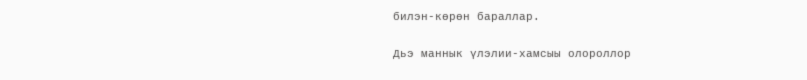билэн-көрөн бараллар.

Дьэ маннык үлэлии-хамсыы олороллор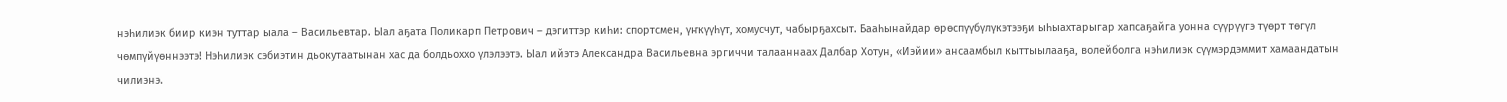нэһилиэк биир киэн туттар ыала – Васильевтар. Ыал аҕата Поликарп Петрович – дэгиттэр киһи: спортсмен, үҥкүүһүт, хомусчут, чабырҕахсыт. Бааһынайдар өрөспүүбүлүкэтээҕи ыһыахтарыгар хапсаҕайга уонна сүүрүүгэ түөрт төгүл чөмпүйүөннээтэ! Нэһилиэк сэбиэтин дьокутаатынан хас да болдьоххо үлэлээтэ. Ыал ийэтэ Александра Васильевна эргиччи талааннаах Далбар Хотун, «Иэйии» ансаамбыл кыттыылааҕа, волейболга нэһилиэк сүүмэрдэммит хамаандатын чилиэнэ.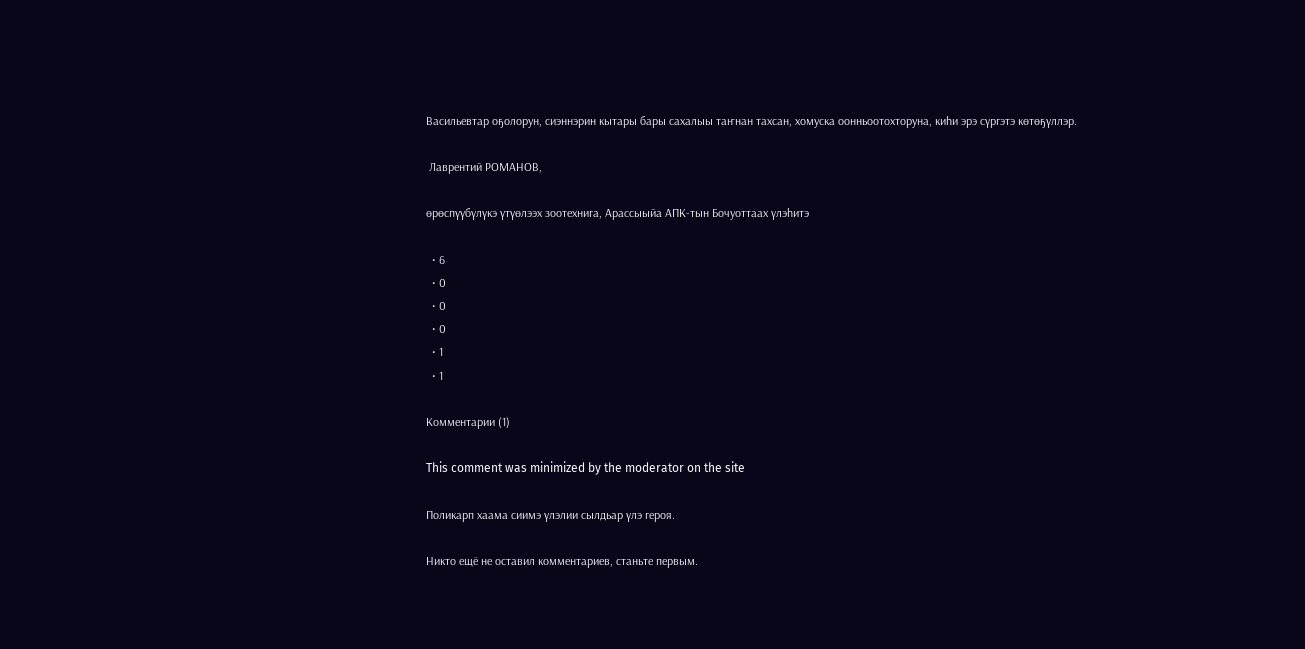Васильевтар оҕолорун, сиэннэрин кытары бары сахалыы таҥнан тахсан, хомуска оонньоотохторуна, киһи эрэ сүргэтэ көтөҕүллэр.

 Лаврентий РОМАНОВ,

өрөспүүбүлүкэ үтүөлээх зоотехнига, Арассыыйа АПК-тын Бочуоттаах үлэһитэ

  • 6
  • 0
  • 0
  • 0
  • 1
  • 1

Комментарии (1)

This comment was minimized by the moderator on the site

Поликарп хаама сиимэ үлэлии сылдьар үлэ героя.

Никто ещё не оставил комментариев, станьте первым.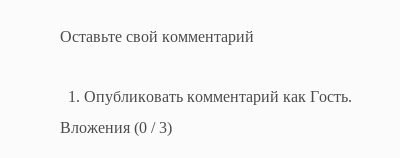Оставьте свой комментарий

  1. Опубликовать комментарий как Гость.
Вложения (0 / 3)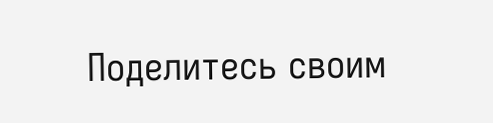Поделитесь своим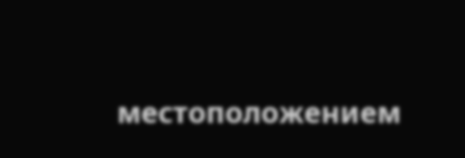местоположением